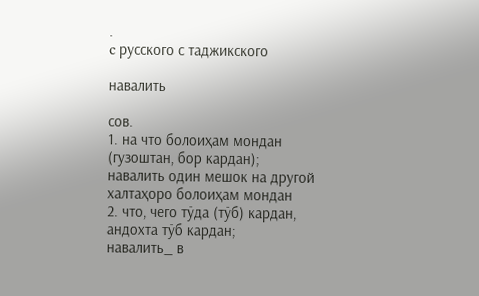.
c русского с таджикского

навалить

сов.
1. на что болоиҳам мондан (гузоштан, бор кардан);
навалить один мешок на другой халтаҳоро болоиҳам мондан
2. что, чего тӯда (тӯб) кардан, андохта тӯб кардан;
навалить_ в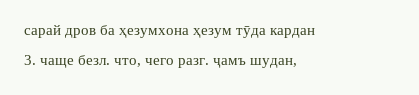сарай дров ба ҳезумхона ҳезум тӯда кардан
3. чаще безл. что, чего разг. ҷамъ шудан,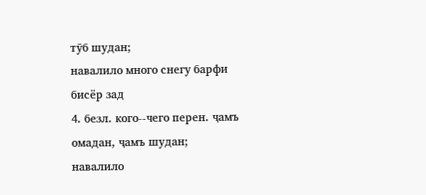тӯб шудан;
навалило много снегу барфи бисёр зад
4. безл. кого--чего перен. ҷамъ омадан, ҷамъ шудан;
навалило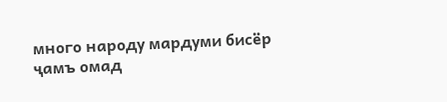много народу мардуми бисёр ҷамъ омад